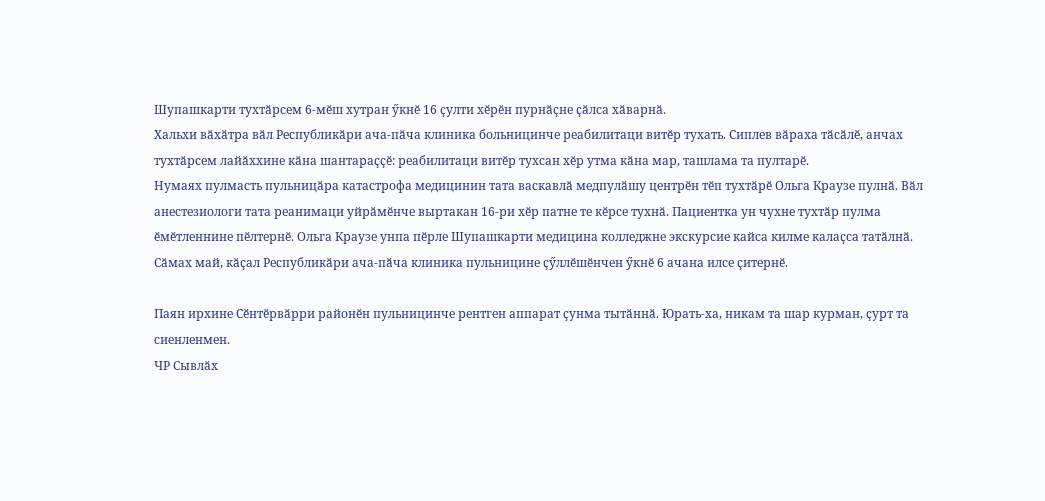Шупашкарти тухтӑрсем 6-мӗш хутран ӳкнӗ 16 ҫулти хӗрӗн пурнӑҫне ҫӑлса хӑварнӑ.
Хальхи вӑхӑтра вӑл Республикӑри ача-пӑча клиника больницинче реабилитаци витӗр тухать. Сиплев вӑраха тӑсӑлӗ, анчах тухтӑрсем лайӑххине кӑна шантараҫҫӗ: реабилитаци витӗр тухсан хӗр утма кӑна мар, ташлама та пултарӗ.
Нумаях пулмасть пульницӑра катастрофа медицинин тата васкавлӑ медпулӑшу центрӗн тӗп тухтӑрӗ Ольга Краузе пулнӑ. Вӑл анестезиологи тата реанимаци уйрӑмӗнче выртакан 16-ри хӗр патне те кӗрсе тухнӑ. Пациентка ун чухне тухтӑр пулма ӗмӗтленнине пӗлтернӗ. Ольга Краузе унпа пӗрле Шупашкарти медицина колледжне экскурсие кайса килме калаҫса татӑлнӑ.
Сӑмах май, кӑҫал Республикӑри ача-пӑча клиника пульницине ҫӳллӗшӗнчен ӳкнӗ 6 ачана илсе ҫитернӗ.

Паян ирхине Сӗнтӗрвӑрри районӗн пульницинче рентген аппарат ҫунма тытӑннӑ. Юрать-ха, никам та шар курман, ҫурт та сиенленмен.
ЧР Сывлӑх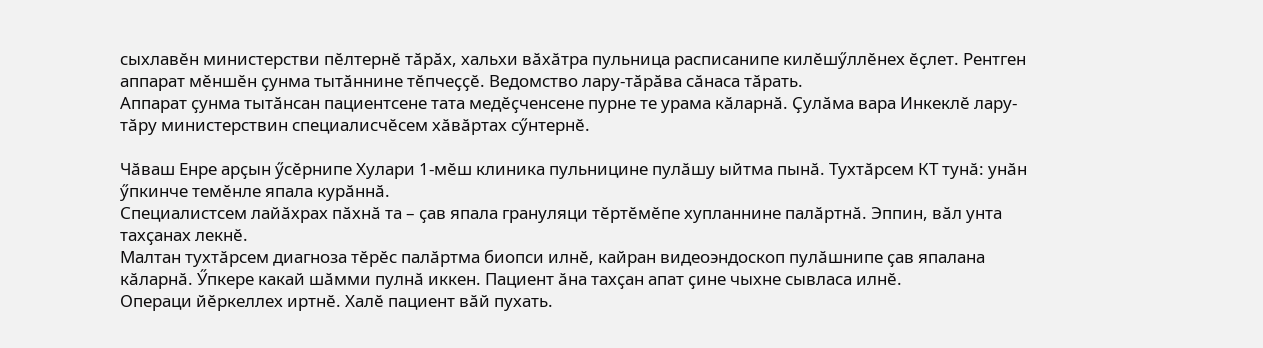сыхлавӗн министерстви пӗлтернӗ тӑрӑх, хальхи вӑхӑтра пульница расписанипе килӗшӳллӗнех ӗҫлет. Рентген аппарат мӗншӗн ҫунма тытӑннине тӗпчеҫҫӗ. Ведомство лару-тӑрӑва сӑнаса тӑрать.
Аппарат ҫунма тытӑнсан пациентсене тата медӗҫченсене пурне те урама кӑларнӑ. Ҫулӑма вара Инкеклӗ лару-тӑру министерствин специалисчӗсем хӑвӑртах сӳнтернӗ.

Чӑваш Енре арҫын ӳсӗрнипе Хулари 1-мӗш клиника пульницине пулӑшу ыйтма пынӑ. Тухтӑрсем КТ тунӑ: унӑн ӳпкинче темӗнле япала курӑннӑ.
Специалистсем лайӑхрах пӑхнӑ та – ҫав япала грануляци тӗртӗмӗпе хупланнине палӑртнӑ. Эппин, вӑл унта тахҫанах лекнӗ.
Малтан тухтӑрсем диагноза тӗрӗс палӑртма биопси илнӗ, кайран видеоэндоскоп пулӑшнипе ҫав япалана кӑларнӑ. Ӳпкере какай шӑмми пулнӑ иккен. Пациент ӑна тахҫан апат ҫине чыхне сывласа илнӗ.
Операци йӗркеллех иртнӗ. Халӗ пациент вӑй пухать.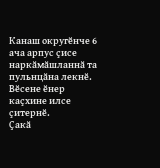Канаш округӗнче 6 ача арпус ҫисе наркӑмӑшланнӑ та пульнцӑна лекнӗ. Вӗсене ӗнер каҫхине илсе ҫитернӗ.
Ҫакӑ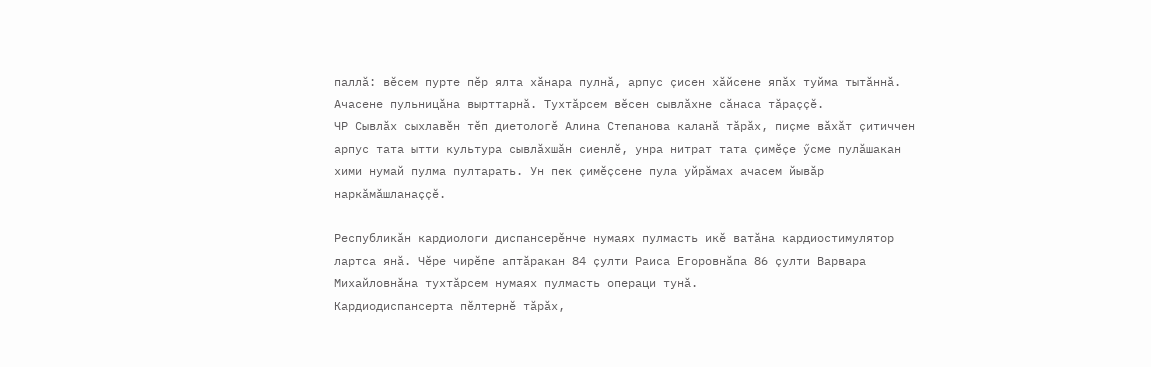паллӑ: вӗсем пурте пӗр ялта хӑнара пулнӑ, арпус ҫисен хӑйсене япӑх туйма тытӑннӑ. Ачасене пульницӑна вырттарнӑ. Тухтӑрсем вӗсен сывлӑхне сӑнаса тӑраҫҫӗ.
ЧР Сывлӑх сыхлавӗн тӗп диетологӗ Алина Степанова каланӑ тӑрӑх, пиҫме вӑхӑт ҫитиччен арпус тата ытти культура сывлӑхшӑн сиенлӗ, унра нитрат тата ҫимӗҫе ӳсме пулӑшакан хими нумай пулма пултарать. Ун пек ҫимӗҫсене пула уйрӑмах ачасем йывӑр наркӑмӑшланаҫҫӗ.

Республикӑн кардиологи диспансерӗнче нумаях пулмасть икӗ ватӑна кардиостимулятор лартса янӑ. Чӗре чирӗпе аптӑракан 84 ҫулти Раиса Егоровнӑпа 86 ҫулти Варвара Михайловнӑна тухтӑрсем нумаях пулмасть операци тунӑ.
Кардиодиспансерта пӗлтернӗ тӑрӑх,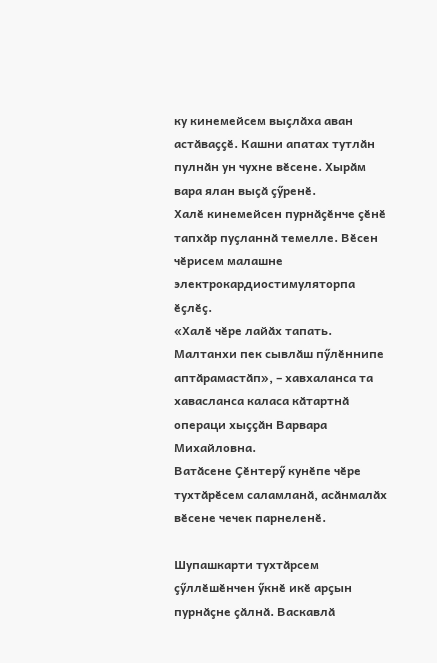ку кинемейсем выҫлӑха аван астӑваҫҫӗ. Кашни апатах тутлӑн пулнӑн ун чухне вӗсене. Хырӑм вара ялан выҫӑ ҫӳренӗ.
Халӗ кинемейсен пурнӑҫӗнче ҫӗнӗ тапхӑр пуҫланнӑ темелле. Вӗсен чӗрисем малашне электрокардиостимуляторпа ӗҫлӗҫ.
«Халӗ чӗре лайӑх тапать. Малтанхи пек сывлӑш пӳлӗннипе аптӑрамастӑп», – хавхаланса та хавасланса каласа кӑтартнӑ операци хыҫҫӑн Варвара Михайловна.
Ватӑсене Ҫӗнтерӳ кунӗпе чӗре тухтӑрӗсем саламланӑ, асӑнмалӑх вӗсене чечек парнеленӗ.

Шупашкарти тухтӑрсем ҫӳллӗшӗнчен ӳкнӗ икӗ арҫын пурнӑҫне ҫӑлнӑ. Васкавлӑ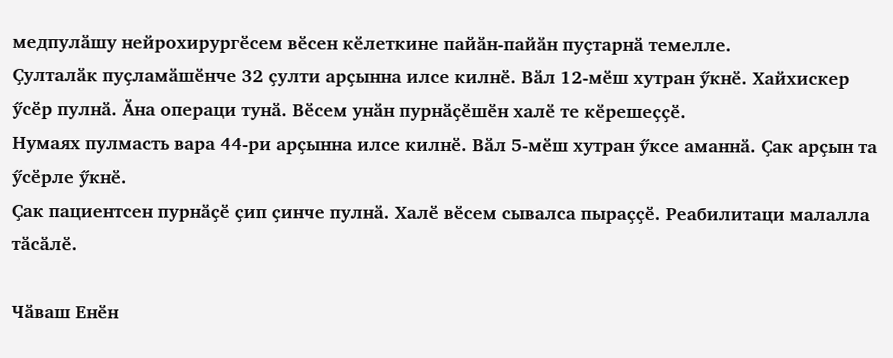медпулӑшу нейрохирургӗсем вӗсен кӗлеткине пайӑн-пайӑн пуҫтарнӑ темелле.
Ҫулталӑк пуҫламӑшӗнче 32 ҫулти арҫынна илсе килнӗ. Вӑл 12-мӗш хутран ӳкнӗ. Хайхискер ӳсӗр пулнӑ. Ӑна операци тунӑ. Вӗсем унӑн пурнӑҫӗшӗн халӗ те кӗрешеҫҫӗ.
Нумаях пулмасть вара 44-ри арҫынна илсе килнӗ. Вӑл 5-мӗш хутран ӳксе аманнӑ. Ҫак арҫын та ӳсӗрле ӳкнӗ.
Ҫак пациентсен пурнӑҫӗ ҫип ҫинче пулнӑ. Халӗ вӗсем сывалса пыраҫҫӗ. Реабилитаци малалла тӑсӑлӗ.

Чӑваш Енӗн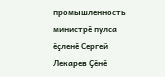промышленность министрӗ пулса ӗҫленӗ Сергей Лекарев Ҫӗнӗ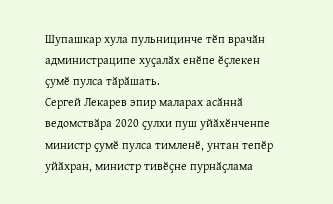Шупашкар хула пульницинче тӗп врачӑн администраципе хуҫалӑх енӗпе ӗҫлекен ҫумӗ пулса тӑрӑшать.
Сергей Лекарев эпир маларах асӑннӑ ведомствӑра 2020 ҫулхи пуш уйӑхӗнченпе министр ҫумӗ пулса тимленӗ, унтан тепӗр уйӑхран, министр тивӗҫне пурнӑҫлама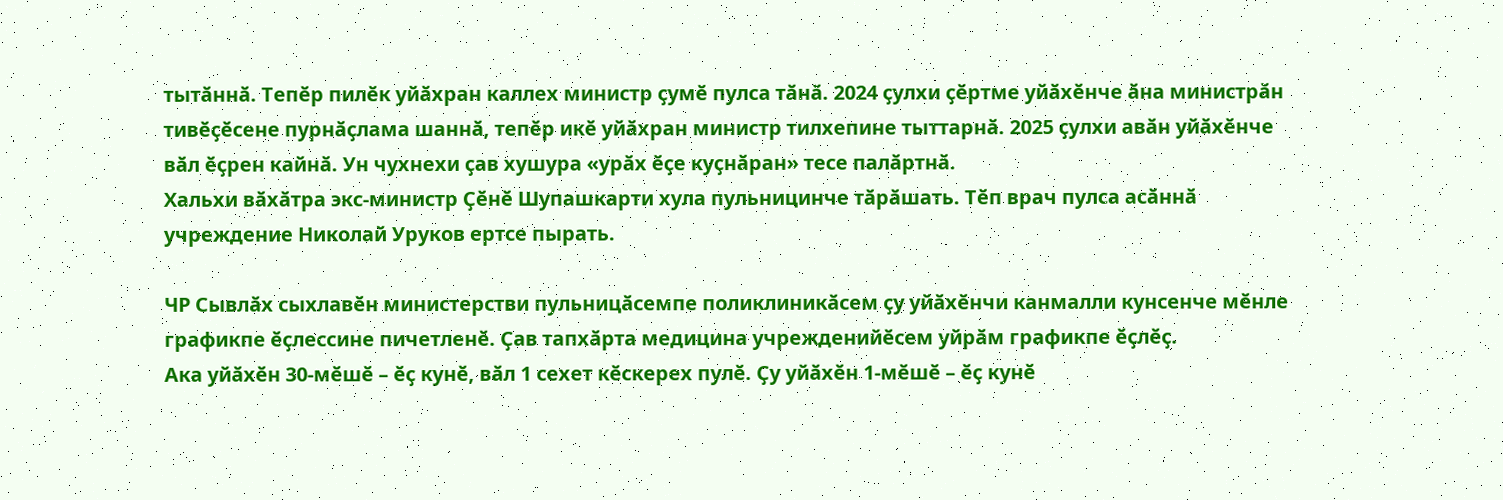тытӑннӑ. Тепӗр пилӗк уйӑхран каллех министр ҫумӗ пулса тӑнӑ. 2024 ҫулхи ҫӗртме уйӑхӗнче ӑна министрӑн тивӗҫӗсене пурнӑҫлама шаннӑ, тепӗр икӗ уйӑхран министр тилхепине тыттарнӑ. 2025 ҫулхи авӑн уйӑхӗнче вӑл ӗҫрен кайнӑ. Ун чухнехи ҫав хушура «урӑх ӗҫе куҫнӑран» тесе палӑртнӑ.
Хальхи вӑхӑтра экс-министр Ҫӗнӗ Шупашкарти хула пульницинче тӑрӑшать. Тӗп врач пулса асӑннӑ учреждение Николай Уруков ертсе пырать.

ЧР Сывлӑх сыхлавӗн министерстви пульницӑсемпе поликлиникӑсем ҫу уйӑхӗнчи канмалли кунсенче мӗнле графикпе ӗҫлессине пичетленӗ. Ҫав тапхӑрта медицина учрежденийӗсем уйрӑм графикпе ӗҫлӗҫ.
Ака уйӑхӗн 30-мӗшӗ – ӗҫ кунӗ, вӑл 1 сехет кӗскерех пулӗ. Ҫу уйӑхӗн 1-мӗшӗ – ӗҫ кунӗ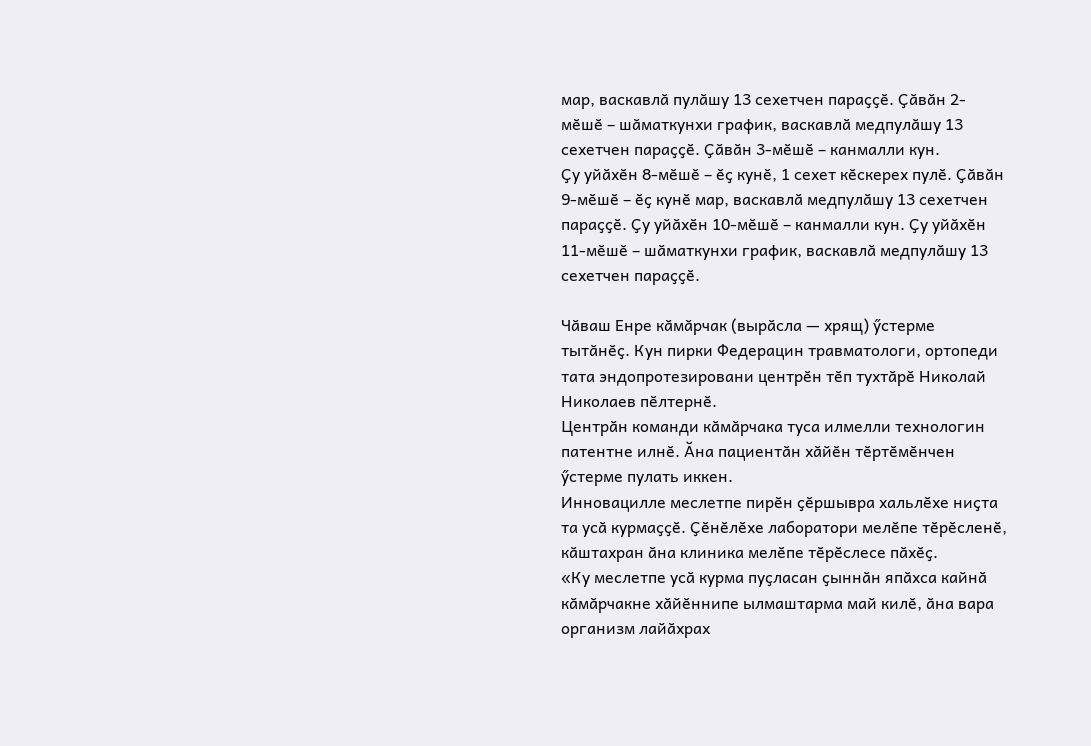мар, васкавлӑ пулӑшу 13 сехетчен параҫҫӗ. Ҫӑвӑн 2-мӗшӗ – шӑматкунхи график, васкавлӑ медпулӑшу 13 сехетчен параҫҫӗ. Ҫӑвӑн 3-мӗшӗ – канмалли кун.
Ҫу уйӑхӗн 8-мӗшӗ – ӗҫ кунӗ, 1 сехет кӗскерех пулӗ. Ҫӑвӑн 9-мӗшӗ – ӗҫ кунӗ мар, васкавлӑ медпулӑшу 13 сехетчен параҫҫӗ. Ҫу уйӑхӗн 10-мӗшӗ – канмалли кун. Ҫу уйӑхӗн 11-мӗшӗ – шӑматкунхи график, васкавлӑ медпулӑшу 13 сехетчен параҫҫӗ.

Чӑваш Енре кӑмӑрчак (вырӑсла — хрящ) ӳстерме тытӑнӗҫ. Кун пирки Федерацин травматологи, ортопеди тата эндопротезировани центрӗн тӗп тухтӑрӗ Николай Николаев пӗлтернӗ.
Центрӑн команди кӑмӑрчака туса илмелли технологин патентне илнӗ. Ӑна пациентӑн хӑйӗн тӗртӗмӗнчен ӳстерме пулать иккен.
Инновацилле меслетпе пирӗн ҫӗршывра хальлӗхе ниҫта та усӑ курмаҫҫӗ. Ҫӗнӗлӗхе лаборатори мелӗпе тӗрӗсленӗ, кӑштахран ӑна клиника мелӗпе тӗрӗслесе пӑхӗҫ.
«Ку меслетпе усӑ курма пуҫласан ҫыннӑн япӑхса кайнӑ кӑмӑрчакне хӑйӗннипе ылмаштарма май килӗ, ӑна вара организм лайӑхрах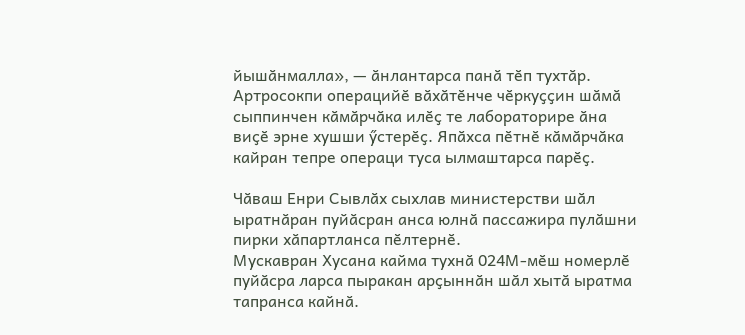йышӑнмалла», — ӑнлантарса панӑ тӗп тухтӑр.
Артросокпи операцийӗ вӑхӑтӗнче чӗркуҫҫин шӑмӑ сыппинчен кӑмӑрчӑка илӗҫ те лабораторире ӑна виҫӗ эрне хушши ӳстерӗҫ. Япӑхса пӗтнӗ кӑмӑрчӑка кайран тепре операци туса ылмаштарса парӗҫ.

Чӑваш Енри Сывлӑх сыхлав министерстви шӑл ыратнӑран пуйӑсран анса юлнӑ пассажира пулӑшни пирки хӑпартланса пӗлтернӗ.
Мускавран Хусана кайма тухнӑ 024М-мӗш номерлӗ пуйӑсра ларса пыракан арҫыннӑн шӑл хытӑ ыратма тапранса кайнӑ.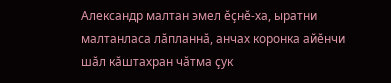Александр малтан эмел ӗҫнӗ-ха, ыратни малтанласа лӑпланнӑ, анчах коронка айӗнчи шӑл кӑштахран чӑтма ҫук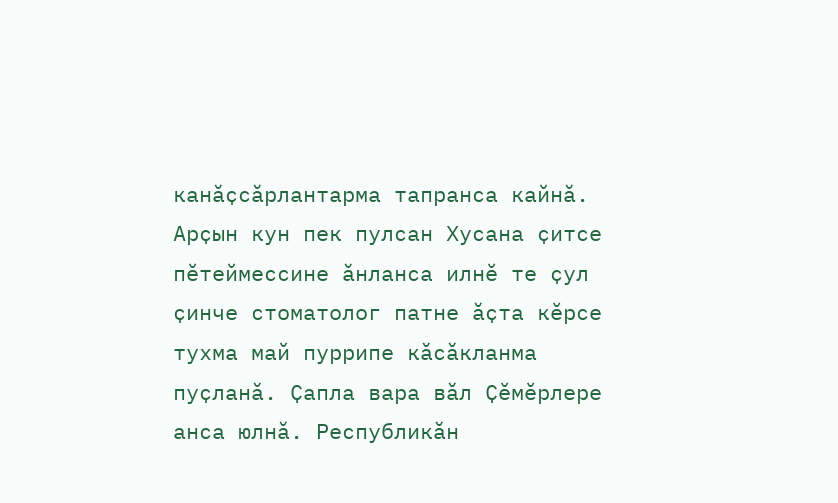канӑҫсӑрлантарма тапранса кайнӑ.
Арҫын кун пек пулсан Хусана ҫитсе пӗтеймессине ӑнланса илнӗ те ҫул ҫинче стоматолог патне ӑҫта кӗрсе тухма май пуррипе кӑсӑкланма пуҫланӑ. Ҫапла вара вӑл Ҫӗмӗрлере анса юлнӑ. Республикӑн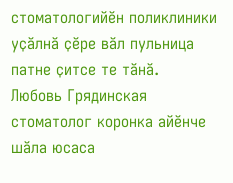стоматологийӗн поликлиники уҫӑлнӑ ҫӗре вӑл пульница патне ҫитсе те тӑнӑ.
Любовь Грядинская стоматолог коронка айӗнче шӑла юсаса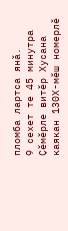пломба лартса янӑ.
9 сехет те 45 минутра Ҫӗмӗрле витӗр Хусана каякан 130Х-мӗш номерлӗ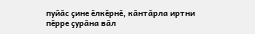пуйӑс ҫине ӗлкӗрнӗ, кӑнтӑрла иртни пӗрре ҫурӑна вӑл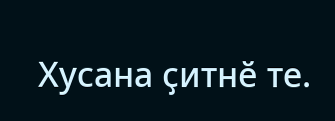Хусана ҫитнӗ те.